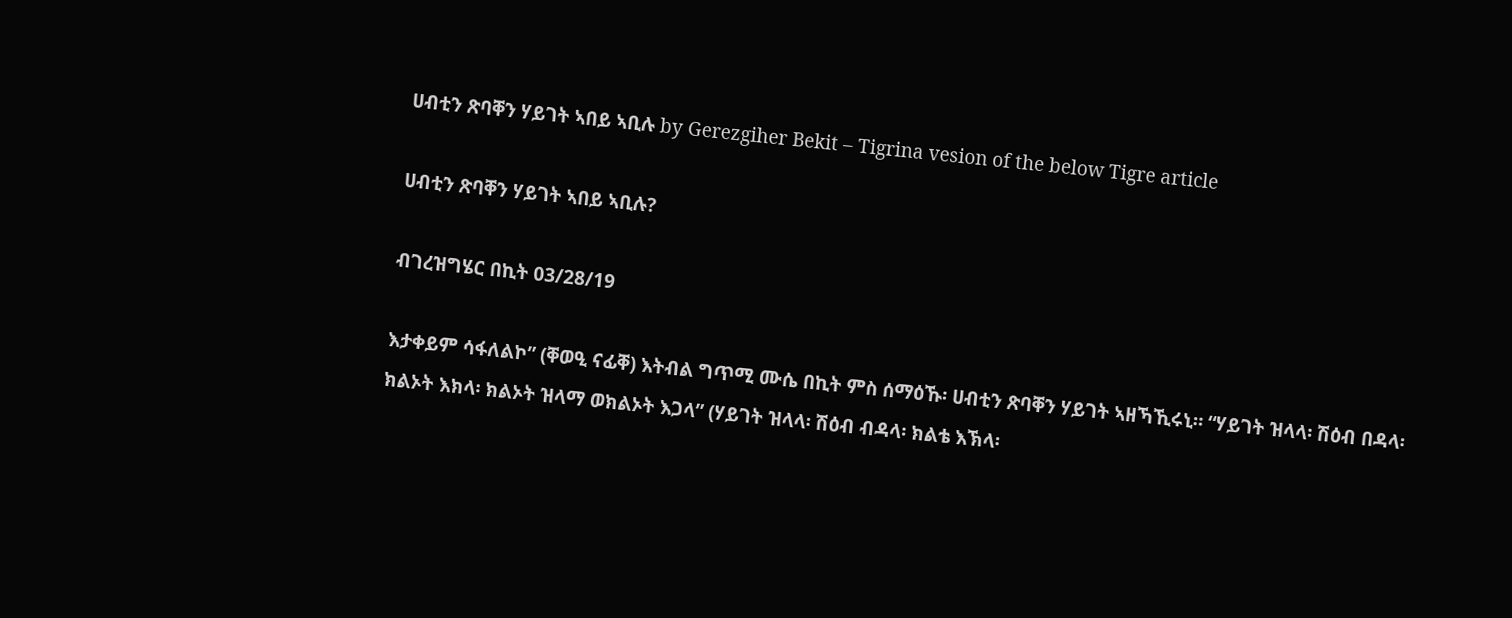ሀብቲን ጽባቐን ሃይገት ኣበይ ኣቢሉ by Gerezgiher Bekit – Tigrina vesion of the below Tigre article

ሀብቲን ጽባቐን ሃይገት ኣበይ ኣቢሉ?

ብገረዝግሄር በኪት 03/28/19

እታቀይም ሳፋለልኮ” (ቐወዒ ናፊቐ) እትብል ግጥሚ ሙሴ በኪት ምስ ሰማዕኹ፡ ሀብቲን ጽባቐን ሃይገት ኣዘኻኺሩኒ። “ሃይገት ዝላላ፡ ሽዕብ በዳላ፡ ክልኦት እክላ፡ ክልኦት ዝላማ ወክልኦት እጋላ” (ሃይገት ዝላላ፡ ሽዕብ ብዳላ፡ ክልቴ እኽላ፡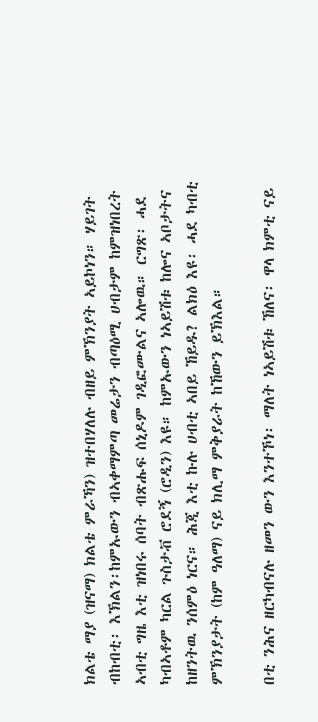ክልቴ ማያ (ዝናማ) ክልቴ ምራኻን) ዝተበሃለሉ ብዘይ ምኽንያት ኣይኮነን። ሃይገት ብከብቲ፡ እኽልን፡ከምኡውን ብኣቀማምጣ መሬታን ብጣዕሚ ሀብታም ከምዝነበረት ኣብቲ ግዜ እቲ ዝነበሩ ሰባት ብጽሑፍ ሰኒዶም ገዲፎሙልና ኣሎዉ። ርግጽ፡ ሓደ ካብኣቶም ካርል ጉስታቭ ሮደኝ (ሮዲን) እዩ። ከምኡውን ነኣይሽቱ ከሎና ኣቦታትና ከዘንትዉ ንሰምዕ ነርና። ሕጂ እቲ ኩሉ ሀብቲ ኣበይ ኸይዱ? ልክዕ እዩ፡ ሓደ ካብቲ ምኽንያታት (ከም ዓለማ) ናይ ክሊማ ምቅያራት ከኸውን ይኽእል።

በቲ ንሕና ዘርካብናሉ ዘመን ውን እንተኾነ፡ ማለት ነኣይሽቱ ኸለና፡ ዋላ ክምቲ ናይ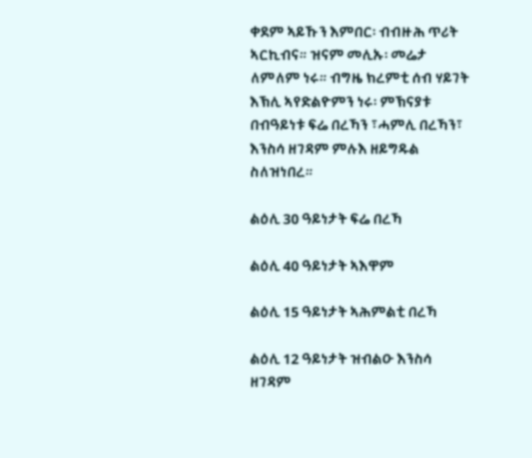ቀደም ኣይኹን እምበር፡ ብብዙሕ ጥሪት ኣርኪብና። ዝናም መሊኡ፡ መሬታ ለምለም ነሩ። ብግዜ ክረምቲ ሰብ ሃይገት እኽሊ ኣየድልዮምን ነሩ፡ ምኽናያቱ በብዓይነቱ ፍሬ በረኻን ፣ሓምሊ በረኻን፣ እንስሳ ዘገዳም ምሉእ ዘይግዱል ስለዝነበረ።

ልዕሊ 30 ዓይነታት ፍሬ በረኻ

ልዕሊ 40 ዓይነታት ኣእዋም

ልዕሊ 15 ዓይነታት ኣሕምልቲ በረኻ

ልዕሊ 12 ዓይነታት ዝብልዑ እንስሳ ዘገዳም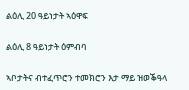ልዕሊ 20 ዓይነታት ኣዕዋፍ

ልዕሊ 8 ዓይነታት ዕምብባ

ኣቦታትና ብተፈጥሮን ተመክሮን እታ ማይ ዝወቕዓላ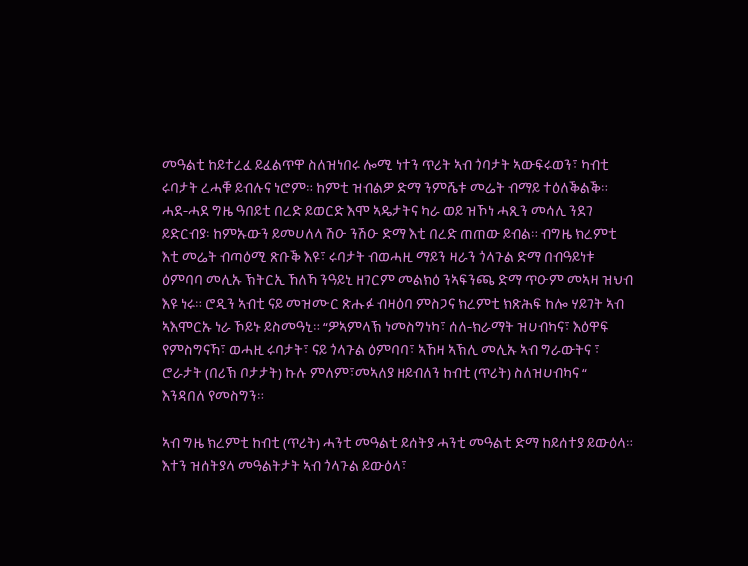መዓልቲ ከይተረፈ ይፈልጥዋ ስለዝነበሩ ሎሚ ነተን ጥሪት ኣብ ጎባታት ኣውፍሩወን፣ ካብቲ ሩባታት ረሓቑ ይብሉና ነሮም። ከምቲ ዝብልዎ ድማ ንምሼቱ መሬት ብማይ ተዕለቕልቕ።  ሓደ-ሓደ ግዜ ዓበይቲ በረድ ይወርድ እሞ ኣዴታትና ካራ ወይ ዝኾነ ሓጺን መሳሊ ንደገ ይድርብያ፡ ከምኡውን ይመሀለላ ሽዑ ንሽዑ ድማ እቲ በረድ ጠጠው ይብል። ብግዜ ክረምቲ እቲ መሬት ብጣዕሚ ጽቡቕ እዩ፣ ሩባታት ብወሓዚ ማይን ዛራን ጎላጉል ድማ በብዓይነቱ ዕምባባ መሊኡ ኽትርኢ ኸለኻ ንዓይኒ ዘገርም መልክዕ ንኣፍንጫ ድማ ጥዑም መኣዛ ዝህብ እዩ ነሩ። ሮዲን ኣብቲ ናይ መዝሙር ጽሑፉ ብዛዕባ ምስጋና ክረምቲ ክጽሕፍ ከሎ ሃይገት ኣብ ኣእሞርኡ ነራ ኾይኑ ይስመዓኒ። “ዎኣምላኽ ነመስግነካ፣ ሰለ-ክራማት ዝሀብካና፣ እዕዋፍ የምስግናኻ፣ ወሓዚ ሩባታት፣ ናይ ጎላጉል ዕምባባ፣ ኣኸዛ ኣኽሊ መሊኡ ኣብ ግራውትና ፣ ሮራታት (በሪኽ ቦታታት) ኩሉ ምለም፣መኣለያ ዘይብለን ከብቲ (ጥሪት) ስለዝሀብካና “  እንዳበለ የመስግን።

ኣብ ግዜ ክረምቲ ከብቲ (ጥሪት) ሓንቲ መዓልቲ ይሰትያ ሓንቲ መዓልቲ ድማ ከይሰተያ ይውዕላ። እተን ዝሰትያላ መዓልትታት ኣብ ጎላጉል ይውዕላ፣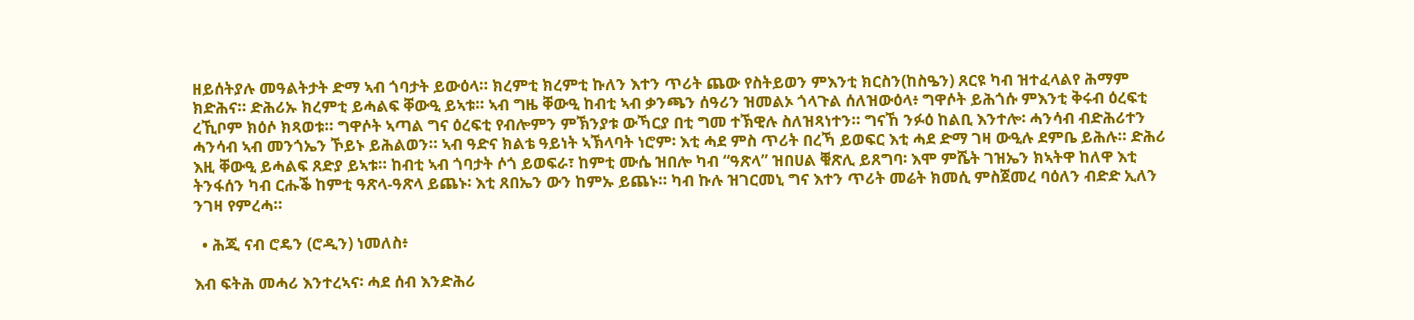ዘይሰትያሉ መዓልትታት ድማ ኣብ ጎባታት ይውዕላ። ክረምቲ ክረምቲ ኩለን እተን ጥሪት ጨው የስትይወን ምእንቲ ክርስን(ከስዔን) ጸርዩ ካብ ዝተፈላልየ ሕማም ክድሕና። ድሕሪኡ ክረምቲ ይሓልፍ ቐውዒ ይኣቱ። ኣብ ግዜ ቐውዒ ከብቲ ኣብ ቃንጫን ሰዓሪን ዝመልኦ ጎላጉል ሰለዝውዕላ፥ ግዋሶት ይሕጎሱ ምእንቲ ቅሩብ ዕረፍቲ ረኺቦም ክዕሶ ክጻወቱ። ግዋሶት ኣጣል ግና ዕረፍቲ የብሎምን ምኽንያቱ ውኻርያ በቲ ግመ ተኽዊሉ ስለዝጻነተን። ግናኸ ንፉዕ ከልቢ እንተሎ፡ ሓንሳብ ብድሕሪተን ሓንሳብ ኣብ መንጎኤን ኾይኑ ይሕልወን። ኣብ ዓድና ክልቴ ዓይነት ኣኽላባት ነሮም፡ እቲ ሓደ ምስ ጥሪት በረኻ ይወፍር እቲ ሓደ ድማ ገዛ ውዒሉ ደምቤ ይሕሉ። ድሕሪ እዚ ቐውዒ ይሓልፍ ጸድያ ይኣቱ። ከብቲ ኣብ ጎባታት ሶጎ ይወፍራ፣ ከምቲ ሙሴ ዝበሎ ካብ “ዓጽላ” ዝበሀል ቑጽሊ ይጸግባ፡ እሞ ምሼት ገዝኤን ክኣትዋ ከለዋ እቲ ትንፋሰን ካብ ርሑቕ ከምቲ ዓጽላ-ዓጽላ ይጨኑ፡ እቲ ጸበኤን ውን ከምኡ ይጨኑ። ካብ ኩሉ ዝገርመኒ ግና እተን ጥሪት መሬት ክመሲ ምስጀመረ ባዕለን ብድድ ኢለን ንገዛ የምረሓ።

  • ሕጂ ናብ ሮዴን (ሮዲን) ነመለስ፥

እብ ፍትሕ መሓሪ እንተረኣና፡ ሓደ ሰብ እንድሕሪ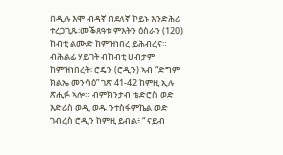በዲሉ እሞ ብዳኛ በደለኛ ኮይኑ እንድሕሪ ተረጋጊጹ፡መቕጸዓቱ ምእትን ዕስራን (120) ከብቲ ልሙድ ከምዝነበረ ይሕብረና። ብሕልፊ ሃይገት ብከብቲ ሀብታም ከምዝነበረት፡ ሮዴን (ሮዲን) ኣብ “ድግም ክልኤ መንሳዕ” ገጽ 41-42 ከምዚ ኢሉ ጽሒፉ ኣሎ። ብምክንታብ ቴድሮስ ወድ እድሪስ ወዲ ወዱ ንተስፋምኬል ወድ ገብረስ ሮዲን ከምዚ ይብል፥ “ ናይብ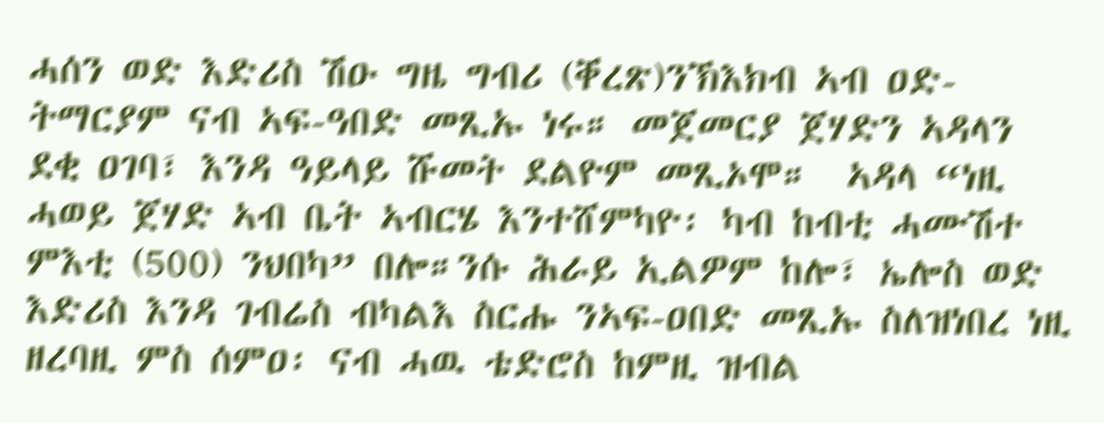ሓሰን ወድ እድሪስ ሽዑ ግዜ ግብሪ (ቐረጽ)ንኽእክብ ኣብ ዐድ-ትማርያም ናብ ኣፍ-ዓበድ መጺኡ ነሩ። መጀመርያ ጀሃድን ኣዳላን ደቂ ዐገባ፣ እንዳ ዓይላይ ሹመት ደልዮም መጺኦሞ።  ኣዳላ “ነዚ ሓወይ ጀሃድ ኣብ ቤት ኣብርሄ እንተሸምካዮ፡ ካብ ከብቲ ሓሙሽተ ምእቲ (500) ንህበካ” በሎ።ንሱ ሕራይ ኢልዎም ከሎ፣ ኤሎስ ወድ እድሪስ እንዳ ገብሬስ ብካልእ ስርሑ ንኣፍ-ዐበድ መጺኡ ስለዝነበረ ነዚ ዘረባዚ ምስ ሰምዐ፡ ናብ ሓዉ ቴድሮስ ከምዚ ዝብል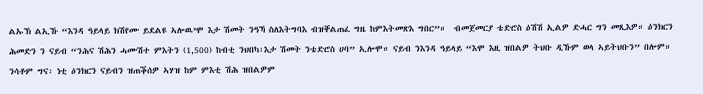ልኡኽ ልኢኹ “እንዳ ዓይላይ ክሽየሙ ይደልዩ ኣሎዉ’ሞ እታ ሽመት ንዓኻ ስለእትግባእ ብዝቐልጠፈ ግዜ ከምእትመጽእ ግበር”።  ብመጀመርያ ቴድሮስ ዕሽሽ ኢልዎ ድሓር ግን መጺእዎ። ዕንክርን ሕመድን ን ናይብ “ንሕና ሽሕን ሓሙሽተ ምእትን (1,500) ከብቲ ንህበካ፡እታ ሽመት ንቴድሮስ ሀባ” ኢሎሞ። ናይብ ንእንዳ ዓይላይ “እሞ እዚ ዝበልዎ ትህቡ ዲኹም ወላ ኣይትህቡን” በሎም።  ንሳቶም ግና፡ ነቲ ዕንክርን ናይብን ዝጠቕሰዎ ኣሃዝ ከም ምእቲ ሽሕ ዝበልዎም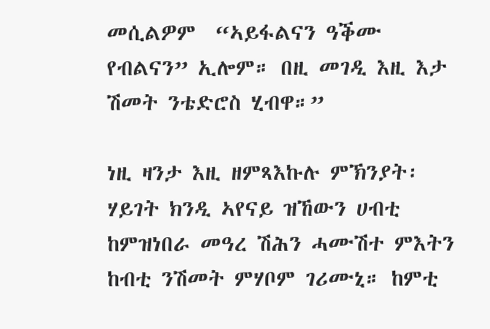መሲልዎም  “ኣይፋልናን ዓቕሙ የብልናን” ኢሎም። በዚ መገዲ እዚ እታ ሽመት ንቴድሮስ ሂብዋ።”

ነዚ ዛንታ እዚ ዘምጻእኩሉ ምኽንያት፡ ሃይገት ክንዲ ኣየናይ ዝኸውን ሀብቲ ከምዝነበራ መዓረ ሽሕን ሓሙሽተ ምእትን ከብቲ ንሽመት ምሃቦም ገሪሙኒ። ከምቲ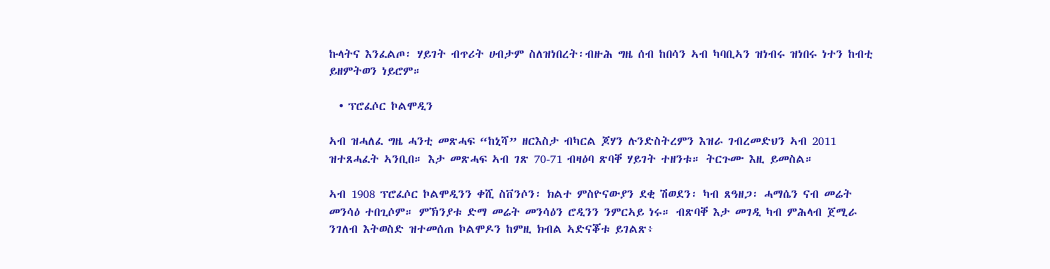ኩላትና እንፈልጦ፡ ሃይገት ብጥሪት ሀብታም ስለዝነበረት፡ብዙሕ ግዜ ሰብ ከበሳን ኣብ ካባቢኣን ዝነብሩ ዝነበሩ ነተን ከብቲ ይዘምትወን ነይሮም።

  • ፕሮፈሶር ኮልሞዲን

ኣብ ዝሓለፈ ግዜ ሓንቲ መጽሓፍ “ከኒሻ” ዘርእስታ ብካርል ጆሃን ሉንድስትረምን እዝራ ገብረመድህን ኣብ 2011 ዝተጸሓፈት ኣንቢበ። እታ መጽሓፍ ኣብ ገጽ 70-71 ብዛዕባ ጽባቐ ሃይገት ተዘንቱ። ትርጉሙ እዚ ይመስል።

ኣብ 1908 ፕሮፈሶር ኮልሞዲንን ቀሺ ስቨንሶን፡ ክልተ ምስዮናውያን ደቂ ሽወደን፡ ካብ ጸዓዘጋ፡ ሓማሴን ናብ መሬት መንሳዕ ተበጊሶም። ምኽንያቱ ድማ መሬት መንሳዕን ሮዲንን ንምርኣይ ነሩ። ብጽባቐ እታ መገዲ ካብ ምሕላብ ጀሚራ ንገለብ እትወስድ ዝተመሰጠ ኮልሞዶን ከምዚ ክብል ኣድናቖቱ ይገልጽ፥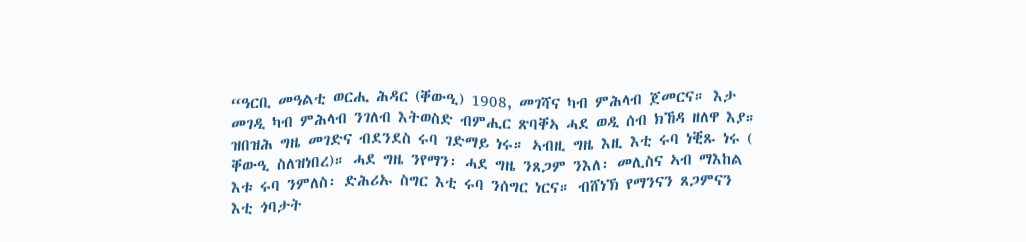“ዓርቢ መዓልቲ ወርሒ ሕዳር (ቐውዒ) 1908, መገሻና ካብ ምሕላብ ጀመርና። እታ መገዲ ካብ ምሕላብ ንገለብ እትወስድ ብምሒር ጽባቐኣ ሓደ ወዲ ሰብ ክኸዳ ዘለዋ እያ። ዝበዝሕ ግዜ መገድና ብደንደስ ሩባ ገድማይ ነሩ። ኣብዚ ግዜ እዚ እቲ ሩባ ነቒጹ ነሩ ( ቐውዒ ስለዝነበረ)። ሓደ ግዜ ንየማን፡ ሓደ ግዜ ንጸጋም ንእለ፡ መሊስና ኣብ ማእከል እቱ ሩባ ንምለስ፡ ድሕሪኡ ስግር እቲ ሩባ ንሰግር ነርና። ብሸነኽ የማንናን ጸጋምናን እቲ ጎባታት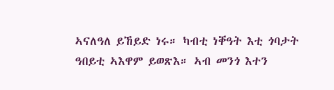ኣናለዓለ ይኸይድ ነሩ። ካብቲ ነቐዓት እቲ ጎባታት ዓበይቲ ኣእዋም ይወጽእ። ኣብ መንጎ እተን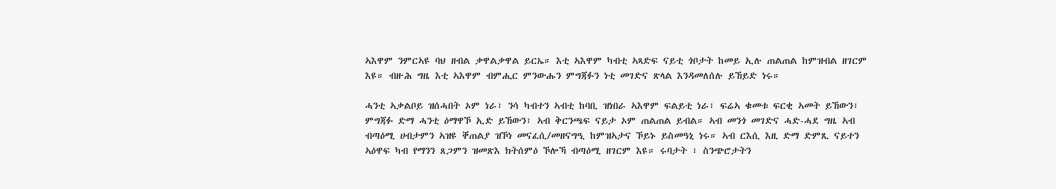ኣእዋም ንምርኣዩ ባህ ዘብል ቃዋልቃዋል ይርኤ። እቲ ኣእዋም ካብቲ ኣጻድፍ ናይቲ ጎቦታት ከመይ ኢሉ ጠልጠል ከምዝብል ዘገርም እዩ። ብዙሕ ግዜ እቲ ኣእዋም ብምሒር ምንውሑን ምግጃፉን ነቲ መገድና ጽላል እንዳመለሰሉ ይኸይድ ነሩ።

ሓንቲ ኣቃልቦይ ዝሰሓበት ኦም ነራ፣ ንሳ ካብተን ኣብቲ ከባቢ ዝነበራ ኣእዋም ፍልይቲ ነራ፣ ፍሬኣ ቁመቱ ፍርቂ ኣመት ይኸውን፣ ምግጃፉ ድማ ሓንቲ ዕማዋኾ ኢድ ይኸውን፣ ኣብ ቅርንጫፍ ናይታ ኦም ጠልጠል ይብል። ኣብ መንጎ መገድና ሓድ-ሓደ ግዜ ኣብ ብጣዕሚ ሀብታምን ኣዝዩ ቐጠልያ ዝኾነ መናፈሲ/መዘናግዒ ከምዝኣታና ኾይኑ ይስመዓኒ ነሩ። ኣብ ርእሲ እዚ ድማ ድምጺ ናይተን ኣዕዋፍ ካብ የማንን ጸጋምን ዝመጽእ ክትሰምዕ ኾሎኻ ብጣዕሚ ዘገርም እዩ። ሩባታት ፣ ስንጭሮታትን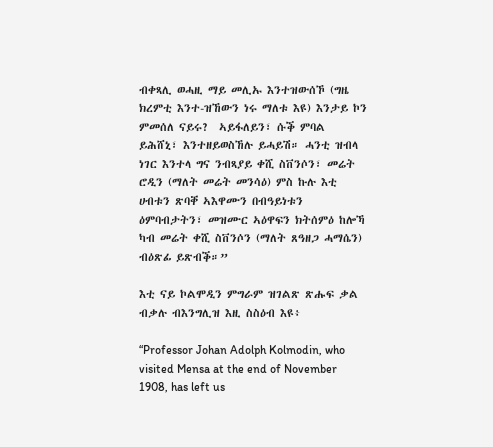ብቀጻሊ ወሓዚ ማይ መሊኡ እንተዝውሰኾ (ግዜ ክረምቲ እንተ-ዝኸውን ነሩ ማለቱ እዩ) እንታይ ኮን ምመሰለ ናይሩ?  ኣይፋለይን፣ ሱቕ ምባል ይሕሸኒ፣ እንተዘይወስኸሉ ይሓይሽ። ሓንቲ ዝብላ ነገር እንተላ ግና ንብጻያይ ቀሺ ስቨንሶን፣ መሬት ሮዲን (ማለት መሬት መንሳዕ) ምስ ኩሉ እቲ ሀብቱን ጽባቐ ኣእዋሙን በብዓይነቱን ዕምባብታትን፣ መዝሙር ኣዕዋፍን ክትሰምዕ ከሎኻ ካብ መሬት ቀሺ ስቨንሶን (ማለት ጸዓዘጋ ሓማሴን) ብዕጽፊ ይጽብቕ።”

እቲ ናይ ኮልሞዲን ምግራም ዝገልጽ ጽሑፍ ቃል ብቃሉ ብእንግሊዝ እዚ ስስዕብ እዩ፥

“Professor Johan Adolph Kolmodin, who visited Mensa at the end of November 1908, has left us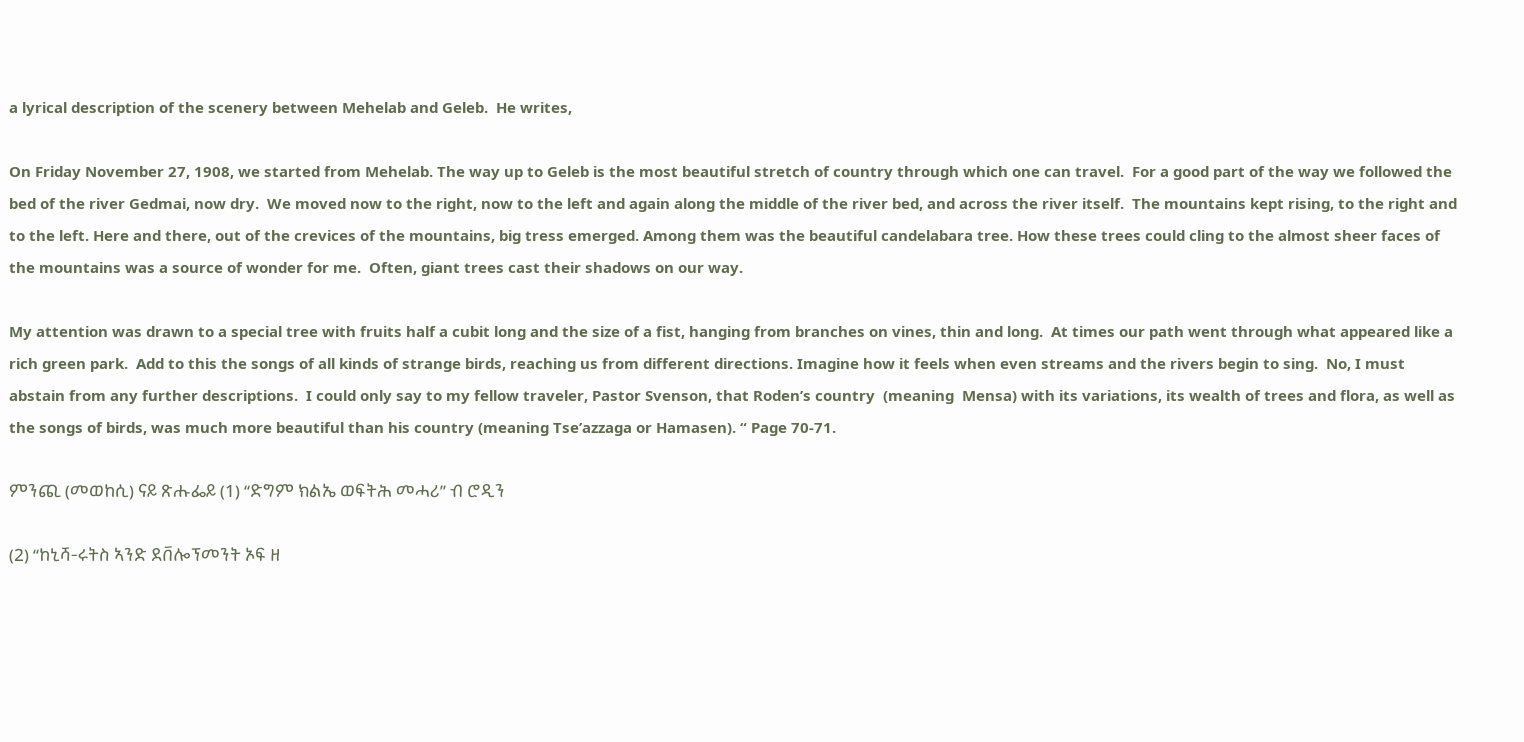a lyrical description of the scenery between Mehelab and Geleb.  He writes,

On Friday November 27, 1908, we started from Mehelab. The way up to Geleb is the most beautiful stretch of country through which one can travel.  For a good part of the way we followed the bed of the river Gedmai, now dry.  We moved now to the right, now to the left and again along the middle of the river bed, and across the river itself.  The mountains kept rising, to the right and to the left. Here and there, out of the crevices of the mountains, big tress emerged. Among them was the beautiful candelabara tree. How these trees could cling to the almost sheer faces of the mountains was a source of wonder for me.  Often, giant trees cast their shadows on our way.

My attention was drawn to a special tree with fruits half a cubit long and the size of a fist, hanging from branches on vines, thin and long.  At times our path went through what appeared like a rich green park.  Add to this the songs of all kinds of strange birds, reaching us from different directions. Imagine how it feels when even streams and the rivers begin to sing.  No, I must abstain from any further descriptions.  I could only say to my fellow traveler, Pastor Svenson, that Roden’s country  (meaning  Mensa) with its variations, its wealth of trees and flora, as well as the songs of birds, was much more beautiful than his country (meaning Tse’azzaga or Hamasen). “ Page 70-71.

ምንጪ (መወከሲ) ናይ ጽሑፌይ (1) “ድግም ክልኤ ወፍትሕ መሓሪ” ብ ሮዲን

(2) “ከኒሻ-ሩትስ ኣንድ ደቨሎፕመንት ኦፍ ዘ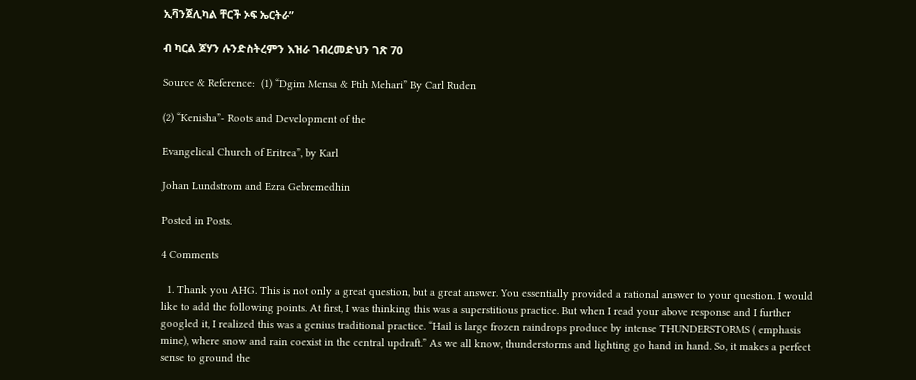ኢቫንጀሊካል ቸርች ኦፍ ኤርትራ”

ብ ካርል ጆሃን ሉንድስትረምን እዝራ ገብረመድህን ገጽ 70

Source & Reference:  (1) “Dgim Mensa & Ftih Mehari” By Carl Ruden

(2) “Kenisha”- Roots and Development of the

Evangelical Church of Eritrea”, by Karl

Johan Lundstrom and Ezra Gebremedhin

Posted in Posts.

4 Comments

  1. Thank you AHG. This is not only a great question, but a great answer. You essentially provided a rational answer to your question. I would like to add the following points. At first, I was thinking this was a superstitious practice. But when I read your above response and I further googled it, I realized this was a genius traditional practice. “Hail is large frozen raindrops produce by intense THUNDERSTORMS ( emphasis mine), where snow and rain coexist in the central updraft.” As we all know, thunderstorms and lighting go hand in hand. So, it makes a perfect sense to ground the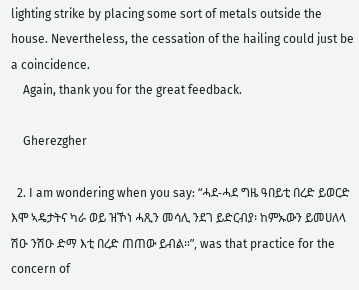lighting strike by placing some sort of metals outside the house. Nevertheless, the cessation of the hailing could just be a coincidence.
    Again, thank you for the great feedback.

    Gherezgher

  2. I am wondering when you say: “ሓደ-ሓደ ግዜ ዓበይቲ በረድ ይወርድ እሞ ኣዴታትና ካራ ወይ ዝኾነ ሓጺን መሳሊ ንደገ ይድርብያ፡ ከምኡውን ይመሀለላ ሽዑ ንሽዑ ድማ እቲ በረድ ጠጠው ይብል።”, was that practice for the concern of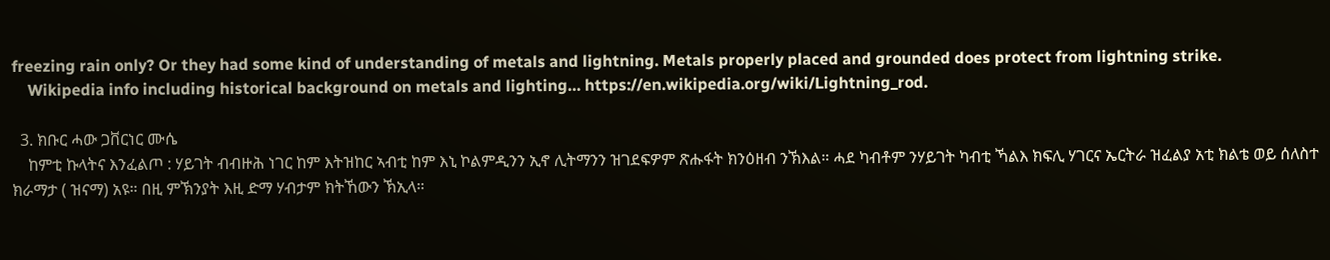freezing rain only? Or they had some kind of understanding of metals and lightning. Metals properly placed and grounded does protect from lightning strike.
    Wikipedia info including historical background on metals and lighting… https://en.wikipedia.org/wiki/Lightning_rod.

  3. ክቡር ሓው ጋቨርነር ሙሴ
    ከምቲ ኩላትና እንፈልጦ : ሃይገት ብብዙሕ ነገር ከም እትዝከር ኣብቲ ከም እኒ ኮልምዲንን ኢኖ ሊትማንን ዝገደፍዎም ጽሑፋት ክንዕዘብ ንኽእል። ሓደ ካብቶም ንሃይገት ካብቲ ኻልእ ክፍሊ ሃገርና ኤርትራ ዝፈልያ አቲ ክልቴ ወይ ሰለስተ ክራማታ ( ዝናማ) አዩ። በዚ ምኽንያት እዚ ድማ ሃብታም ክትኸውን ኽኢላ።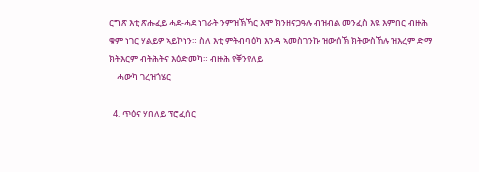ርግጽ እቲ ጽሑፈይ ሓደ-ሓደ ነገራት ንምዝኽኻር እሞ ክንዘናጋዓሉ ብዝብል መንፈስ እዩ እምበር ብዙሕ ቁም ነገር ሃልይዎ ኣይኮነን። ስለ እቲ ምትብባዕካ እንዳ ኣመስገንኩ ዝውሰኽ ክትውስኸሉ ዝእረም ድማ ክትእርም ብትሕትና እዕድመካ። ብዙሕ የቐንየለይ
    ሓውካ ገረዝጎሄር

  4. ጥዕና ሃበለይ ፕሮፈሰር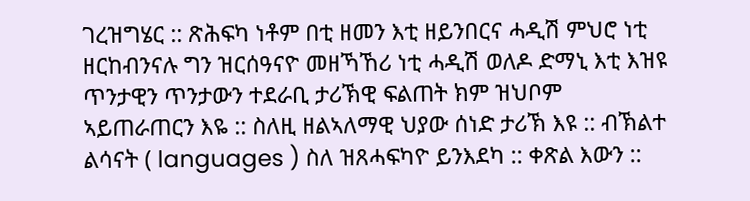ገረዝግሄር :: ጽሕፍካ ነቶም በቲ ዘመን እቲ ዘይንበርና ሓዲሽ ምህሮ ነቲ ዘርከብንናሉ ግን ዝርሰዓናዮ መዘኻኸሪ ነቲ ሓዲሽ ወለዶ ድማኒ እቲ እዝዩ ጥንታዊን ጥንታውን ተደራቢ ታሪኽዊ ፍልጠት ክም ዝህቦም ኣይጠራጠርን እዬ :: ስለዚ ዘልኣለማዊ ህያው ሰነድ ታሪኽ እዩ :: ብኽልተ ልሳናት ( languages ) ስለ ዝጸሓፍካዮ ይንእደካ :: ቀጽል እውን ::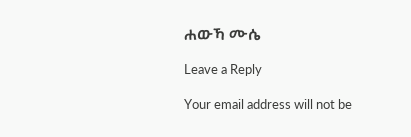ሐውኻ ሙሴ

Leave a Reply

Your email address will not be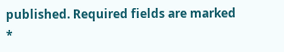published. Required fields are marked *